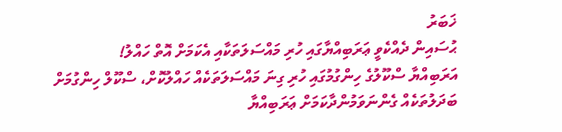ޚަބަރު
ޙުސައިން ދެއްކެވީ ޢަރަބިއްޔާގައި ހުރި މައްސަލަތަކާއި އެކަމަށް އޮތް ހައްލު!
އަރަބިއްޔާ ސްކޫލުގެ ހިންގުމުގައި ހުރި ގިނަ މައްސަލަތަކެއް ހައްލުކޮށް، ސްކޫލް ހިންގުމަށް ބަދަލުތަކެއް ގެންނަވަމުންދާކަމަށް ޢަރަބިއްޔާ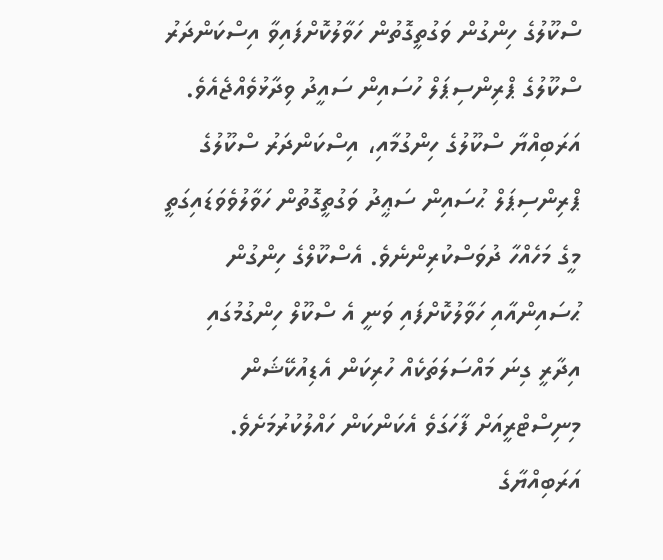ސްކޫލުގެ ހިންގުން ވަގުތީގޮތުން ހަވާލުކޮށްފައިވާ އިސްކަންދަރު ސްކޫލުގެ ޕްރިންސިޕަލް ހުސައިން ސައީދު ވިދާޅުވެއްޖެއެވެ.
އަރަބިއްޔާ ސްކޫލުގެ ހިންގުމާއި، އިސްކަންދަރު ސްކޫލުގެ ޕްރިންސިޕަލް ޙުސައިން ސަޢީދު ވަގުތީގޮތުން ހަވާލުވެވަޑައިގަތީ މީގެ މަހެއްހާ ދުވަސްކުރިންނެވެ. އެސްކޫލްގެ ހިންގުން ޙުސައިންއާއި ހަވާލުކޮށްފައި ވަނީ އެ ސްކޫލް ހިންގުމުގައި އިދާރީ ގިނަ މައްސަލަތަކެއް ހުރިކަން އެޑިއުކޭޝަން މިނިސްޓްރީއަށް ފާހަގަވެ އެކަންކަން ހައްލުކުރުމަށެވެ.
އަރަބިއްޔާގެ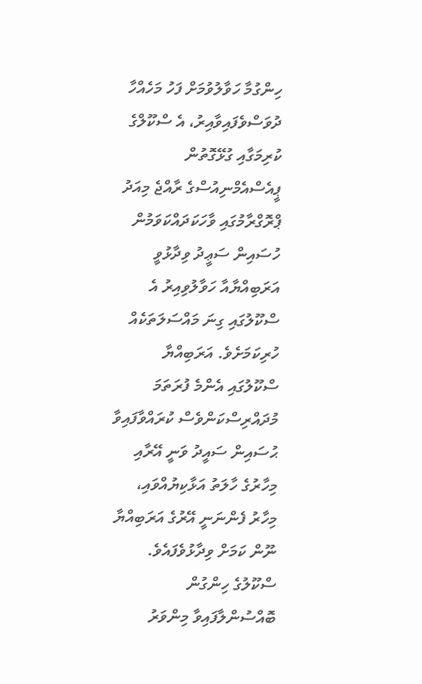ހިންގުމާ ހަވާލުވުމަށް ފަހު މަހެއްހާ ދުވަސްވެފައިވާއިރު، އެ ސްކޫލްގެ ކުރިމަގާއި ގުޅޭގޮތުން ޕީއެސްއެމްނިއުސްގެ ރާއްޖެ މިއަދު ޕްރޮގްރާމުގައި ވާހަކަދައްކަވަމުން ހުސައިން ސަޢީދު ވިދާޅުވީ އަރަބިއްޔާއާ ހަވާލުވިއިރު އެ ސްކޫލުގައި ގިނަ މައްސަލަތަކެއް ހުރިކަމަށެވެ. އަރަބިއްޔާ ސްކޫލުގައި އެންމެ ފުރަތަމަ މުދައްރިސްކަންވެސް ކުރައްވާފައިވާ ޙުސައިން ސައީދު ވަނީ އޭރާއި މިހާރުގެ ހާލަތު އަޅާކިޔުއްވައި، މިހާރު ފެންނަނީ އޭރުގެ އަރަބިއްޔާ ނޫން ކަމަށް ވިދާޅުވެފައެވެ.
ސްކޫލުގެ ހިންގުން ބޮއްސުންލާފައިވާ މިންވަރު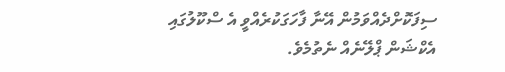ސިފަކޮށްދެއްވަމުން އޭނާ ފާހަގަކުރެއްވީ އެ ސްކޫލުގައި އެކްޝަން ޕްލޭނެއް ނެތުމެވެ.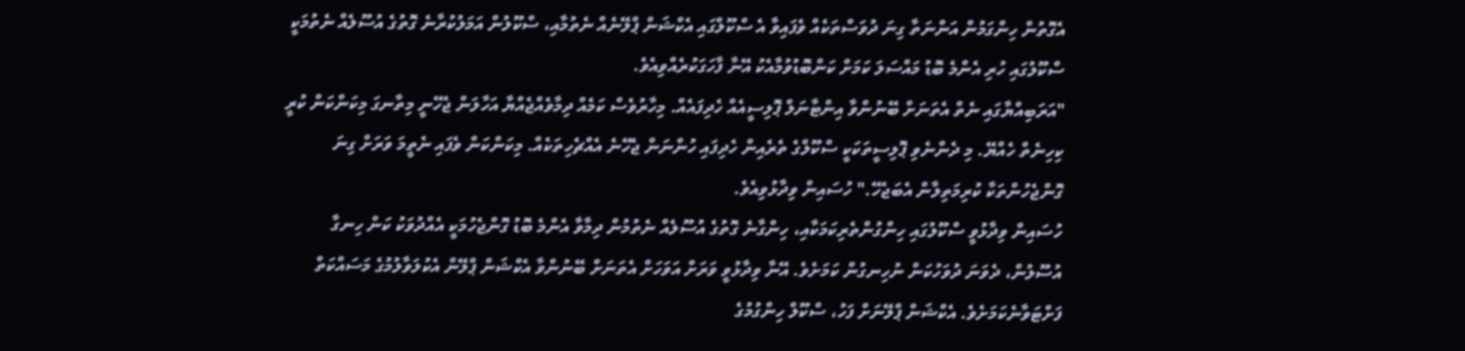އެގޮތުން ހިންގަމުން އަންނަތާ ގިނަ ދުވަސްތަކެއް ވެފައިވާ އެ ސްކޫލްގައި އެކްޝަން ޕްލޭނެއް ނެތުމާއި، ސްކޫލުން އަމަލުކުރާނެ ގޮތުގެ އުސޫލެއް ނެތުމަކީ ސްކޫލުގައި ހުރި އެންމެ ބޮޑު މައްސަލަ ކަމަށް ކަންބޮޑުވުމާއެކު އޭނާ ފާހަގަކުރެއްވިއެވެ.
"އަރަބިއްޔާގައި ނެތް އެތަނަށް ބޭނުންވާ އިންޓާނަލް ޕޮލިސީއެއް ހެދިފައެއް. މިހާރުވެސް ކަމެއް ދިމާވެއްޖެއްޔާ އަހާލަން ޖެހޭނީ މިތާނގަ މިކަންކަން ކުރީ ކިހިނެތް ހެއްޔޭ. މި ދެންނެވި ޕޮލިސީތަކަކީ ސްކޫލްގެ ތެރެއިން ހެދިފައި ހުންނަން ޖެހޭނެ އެއްޗެހިތަކެއް. މިކަންކަން ވެފައި ނެތީމަ ވަރަށް ގިނަ ގޮންޖެހުންތަކާ ކުރިމަތިލާން އެބަޖެހޭ." ހުސައިން ވިދާޅުވިއެވެ.
ހުސައިން ވިދާޅުވީ ސްކޫލުގައި ހިންގުންތެރިކަމަކާއި، ހިންގާނެ ގޮތުގެ އުސޫލެއް ނެތުމުން ދިމާވާ އެންމެ ބޮޑު ގޮންޖެހުމަކީ އެއްދުވަކު ކަން ހިނގާ އުސޫލުން، ދެވަނަ ދުވަހުކަން ނުހިނގުން ކަމަށެވެ. އޭނާ ވިދާޅުވީ ވަރަށް އަވަހަށް އެތަނަށް ބޭނުންވާ އެކްޝަން ޕްލޭން އެކުލަވާލުމުގެ މަސައްކަތް ފަށްޓަވާނެކަމަށެވެ. އެކްޝަން ޕްލޭނަށް ފަހު، ސްކޫލް ހިންގުމުގެ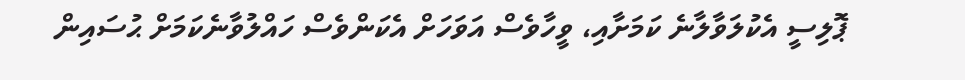ޕޮލިސީ އެކުލަވާލާނެ ކަމަށާއި، ވީހާވެސް އަވަހަށް އެކަންވެސް ހައްލުވާނެކަމަށް ޙުސައިން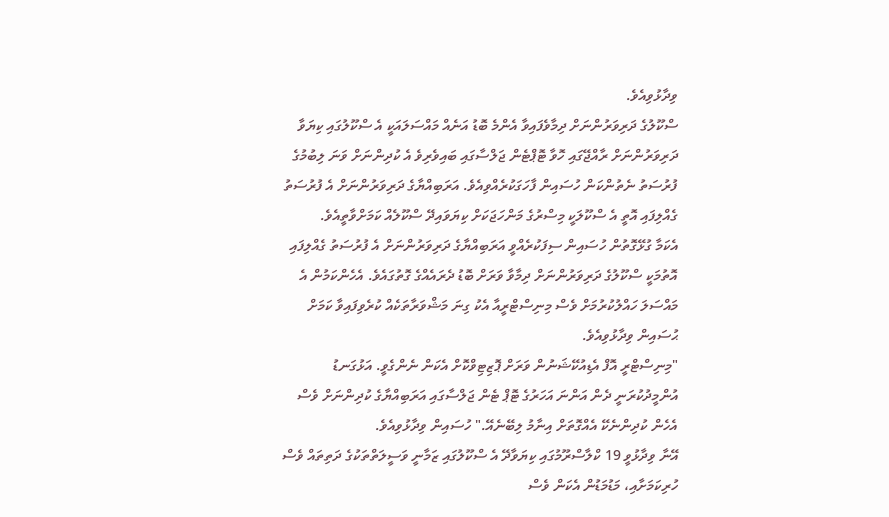ވިދާޅުވިއެވެ.
ސްކޫލުގެ ދަރިވަރުންނަށް ދިމާވެފައިވާ އެންމެ ބޮޑު އަނެއް މައްސަލައަކީ އެ ސްކޫލުގައި ކިޔަވާ ދަރިވަރުންނަށް ރާއްޖޭގައި ހޮވާ ޓޮޕްޓެން ޖަލްސާގައި ބައިވެރިވެ އެ ކުދިންނަށް ވަނަ ލިބުމުގެ ފުރުސަތު ނެތުންކަން ހުސައިން ފާހަގަކުރެއްވިއެވެ. އަރަބިއްޔާގެ ދަރިވަރުންނަށް އެ ފުރުސަތު ގެއްލިފައި އޮތީ އެ ސްކޫލަކީ މިސްރުގެ މަންހަޖަކަށް ކިޔަވައިދޭ ސްކޫލެއް ކަމަށްވާތީއެވެ.
އެކަމާ ގުޅޭގޮތުން ހުސައިން ސިފަކުރެއްވީ އަރަބިއްޔާގެ ދަރިވަރުންނަށް އެ ފުރުސަތު ގެއްލިފައި އޮތުމަކީ ސްކޫލުގެ ދަރިވަރުންނަށް ދިމާވާ ވަރަށް ބޮޑު ދެރައެއްގެ ގޮތުގައެވެ. އެހެންކަމުން އެ މައްސަލަ ހައްލުކުރުމަށް ވެސް މިނިސްޓްރީއާ އެކު ގިނަ މަޝްވަރާތަކެއް ކުރެވިފައިވާ ކަމަށް ޙުސައިން ވިދާޅުވިއެވެ.
"މިނިސްޓްރީ އޮފް އެޑިއުކޭޝަނުން ވަރަށް ޕޮޒިޓިވްކޮށް އެކަން ނެންގެވީ. އަޅުގަނޑު އުންމީދުކުރަނީ ދެން އަންނަ އަހަރުގެ ޓޮޕް ޓެން ޖަލްސާގައި އަރަބިއްޔާގެ ކުދިންނަށް ވެސް އެހެން ކުދިންނެކޭ އެއްގޮތަށް އިނާމު ލިބޭނެއޭ." ހުސައިން ވިދާޅުވިއެވެ.
އޭނާ ވިދާޅުވީ 19 ކްލާސްރޫމުގައި ކިޔަވާދޭ އެ ސްކޫލުގައި ޒަމާނީ ވަސީލަތްތަކުގެ ދަތިތައް ވެސް ހުރިކަމަށާއި، މަޑުމަޑުން އެކަން ވެސް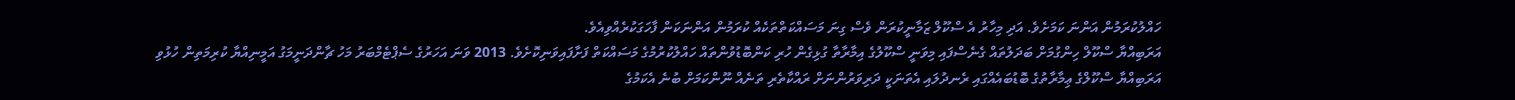ހައްލުކުރަމުން އަންނަ ކަމަށެވެ. އަދި މިހާރު އެ ސްކޫލް ޒަމާނީކުރަން ވެސް ގިނަ މަސައްކަތްތަކެއް ކުރަމުން އަންނަކަން ފާހަގަކުރެއްވިއެވެ.
އަރަބިއްޔާ ސްކޫލް ހިންގުމަށް ބަދަލުތައް ގެނެސްފައި މިވަނީ ސްކޫލުގެ އިމާރާތާ ގުޅިގެން ހުރި ކަންބޮޑުވުންތައް ހައްލުކުރުމުގެ މަސައްކަތް ފަށާފައިވަނިކޮށެވެ. 2013 ވަނަ އަހަރުގެ ސެޕްޓެމްބަރު މަހު ޗާންދަނީމަގު އަމީނިއްޔާ ކުރިމަތިން ހުޅުވި އަރަބިއްޔާ ސްކޫލްގެ ޢިމާރާތުގެ ބޮޑުބައެއްގައި ރެނދުލައި އެތަނަކީ ދަރިވަރުންނަށް ރައްކާތެރި ތަނެއް ނޫންކަމަށް ބުނެ އެކަމުގެ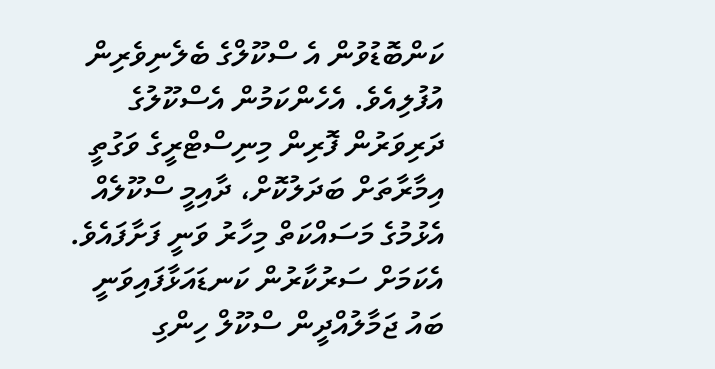ކަންބޮޑުވުން އެ ސްކޫލްގެ ބެލެނިވެރިން އުފުލިއެވެ. އެހެންކަމުން އެސްކޫލުގެ ދަރިވަރުން ފޮރިން މިނިސްޓްރީގެ ވަގުތީ އިމާރާތަށް ބަދަލުކޮށް، ދާއިމީ ސްކޫލެއް އެޅުމުގެ މަސައްކަތް މިހާރު ވަނީ ފަށާފައެވެ. އެކަމަށް ސަރުކާރުން ކަނޑައަޅާފައިވަނީ ބައު ޖަމާލުއްދީން ސްކޫލް ހިންގި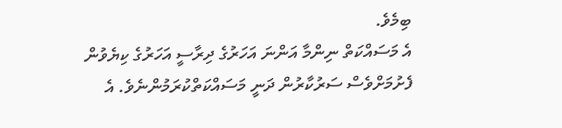ބިމެވެ.
އެ މަސައްކަތް ނިންމާ އަންނަ އަހަރުގެ ދިރާސީ އަހަރުގެ ކިޔެވުން ފެށުމަށްވެސް ސަރުކާރުން ދަނީ މަސައްކަތްކުރަމުންނެވެ. އެ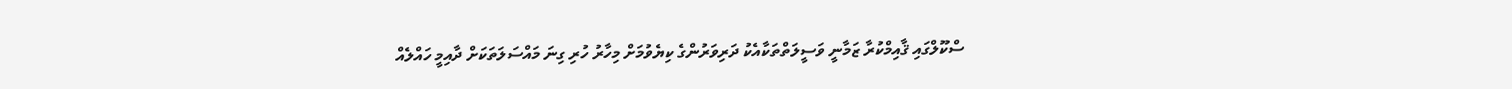ސްކޫލްގައި ޤާއިމްކުރާ ޒަމާނީ ވަސީލަތްތަކާއެކު ދަރިވަރުންގެ ކިޔެވުމަށް މިހާރު ހުރި ގިނަ މައްސަލަތަކަށް ދާއިމީ ހައްލެއް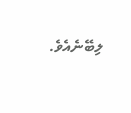ލިބޭނެއެވެ.